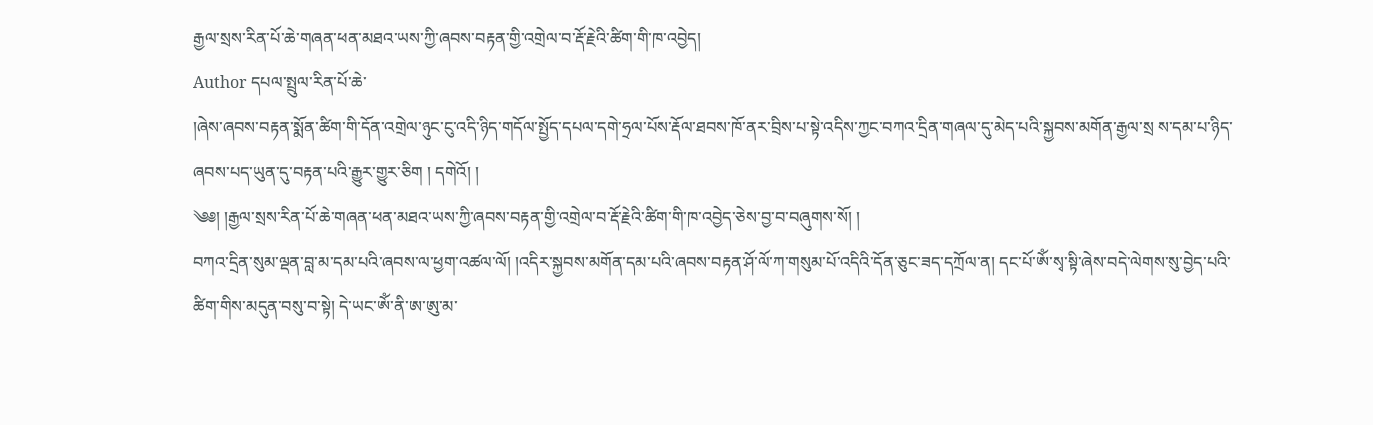རྒྱལ་སྲས་རིན་པོ་ཆེ་གཞན་ཕན་མཐའ་ཡས་ཀྱི་ཞབས་བརྟན་གྱི་འགྲེལ་བ་རྡོ་རྗེའི་ཚིག་གི་ཁ་འབྱེད།
Author དཔལ་སྤྲུལ་རིན་པོ་ཆེ་
།ཞེས་ཞབས་བརྟན་སྨོན་ཚིག་གི་དོན་འགྲེལ་ཉུང་ངུ་འདི་ཉིད་གདོལ་སྤྱོད་དཔལ་དགེ་ཧྲལ་པོས་རྡོལ་ཐབས་ཁོ་ནར་བྲིས་པ་སྟེ་འདིས་ཀྱང་བཀའ་དྲིན་གཞལ་དུ་མེད་པའི་སྐྱབས་མགོན་རྒྱལ་སྲ ས་དམ་པ་ཉིད་ཞབས་པད་ཡུན་དུ་བརྟན་པའི་རྒྱུར་གྱུར་ཅིག ། དགེའོ། །
༄༅། །རྒྱལ་སྲས་རིན་པོ་ཆེ་གཞན་ཕན་མཐའ་ཡས་ཀྱི་ཞབས་བརྟན་གྱི་འགྲེལ་བ་རྡོ་རྗེའི་ཚིག་གི་ཁ་འབྱེད་ཅེས་བྱ་བ་བཞུགས་སོ། །
བཀའ་དྲིན་སུམ་ལྡན་བླ་མ་དམ་པའི་ཞབས་ལ་ཕྱག་འཚལ་ལོ། །འདིར་སྐྱབས་མགོན་དམ་པའི་ཞབས་བརྟན་ཤོ་ལོ་ཀ་གསུམ་པོ་འདིའི་དོན་ཅུང་ཟད་དཀྲོལ་ན། དང་པོ་ཨོཾ་སྭ་སྟི་ཞེས་བདེ་ལེགས་སུ་བྱེད་པའི་ཚིག་གིས་མདུན་བསུ་བ་སྟེ། དེ་ཡང་ཨོཾ་ནི་ཨ་ཨུ་མ་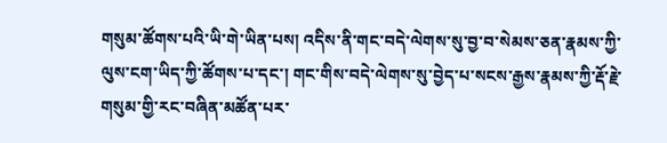གསུམ་ཚོགས་པའི་ཡི་གེ་ཡིན་པས། འདིས་ནི་གང་བདེ་ལེགས་སུ་བྱ་བ་སེམས་ཅན་རྣམས་ཀྱི་ལུས་ངག་ཡིད་ཀྱི་ཚོགས་པ་དང་། གང་གིས་བདེ་ལེགས་སུ་བྱེད་པ་སངས་རྒྱས་རྣམས་ཀྱི་རྡོ་རྗེ་གསུམ་གྱི་རང་བཞིན་མཚོན་པར་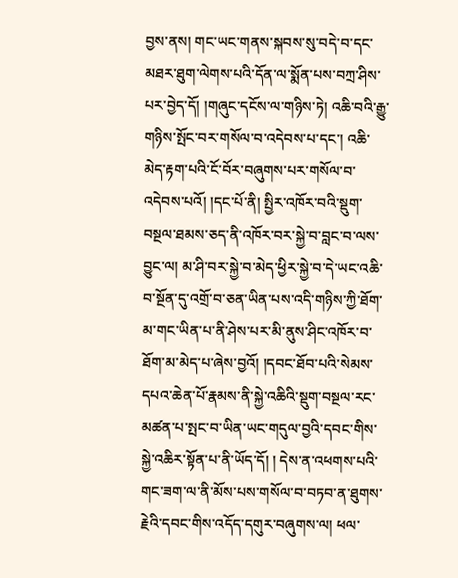བྱས་ནས། གང་ཡང་གནས་སྐབས་སུ་བདེ་བ་དང་མཐར་ཐུག་ལེགས་པའི་དོན་ལ་སྨོན་པས་བཀྲ་ཤིས་པར་བྱེད་དོ། །གཞུང་དངོས་ལ་གཉིས་ཏེ། འཆི་བའི་རྒྱུ་གཉིས་སྤོང་བར་གསོལ་བ་འདེབས་པ་དང་། འཆི་མེད་རྟག་པའི་ངོ་བོར་བཞུགས་པར་གསོལ་བ་འདེབས་པའོ། །དང་པོ་ནི། སྤྱིར་འཁོར་བའི་སྡུག་བསྔལ་ཐམས་ཅད་ནི་འཁོར་བར་སྐྱེ་བ་བླང་བ་ལས་བྱུང་ལ། མ་ཤི་བར་སྐྱེ་བ་མེད་ཕྱིར་སྐྱེ་བ་དེ་ཡང་འཆི་བ་སྔོན་དུ་འགྲོ་བ་ཅན་ཡིན་པས་འདི་གཉིས་ཀྱི་ཐོག་མ་གང་ཡིན་པ་ནི་ཤེས་པར་མི་ནུས་ཤིང་འཁོར་བ་ཐོག་མ་མེད་པ་ཞེས་བྱའོ། །དབང་ཐོབ་པའི་སེམས་དཔའ་ཆེན་པོ་རྣམས་ནི་སྐྱེ་འཆིའི་སྡུག་བསྔལ་རང་མཚན་པ་སྤང་བ་ཡིན་ཡང་གདུལ་བྱའི་དབང་གིས་སྐྱེ་འཆིར་སྟོན་པ་ནི་ཡོད་དོ། ། དེས་ན་འཕགས་པའི་གང་ཟག་ལ་ནི་མོས་པས་གསོལ་བ་བཏབ་ན་ཐུགས་རྗེའི་དབང་གིས་འདོད་དགུར་བཞུགས་ལ། ཕལ་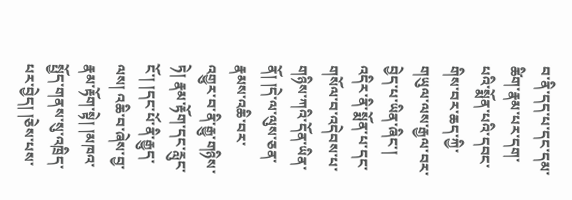བ་ནི་དད་པ་དང་དམ་ཚིག་རྣམ་པར་དག་པའི་སྨོན་པའི་དབང་གིས་བར་ཆད་ཀྱི་གཡུལ་ལས་རྒྱལ་བར་བྱེད་པ་ཡིན་ཞིང་། འདིར་ནི་སྨོན་པ་དང་གསོལ་བ་འདེབས་པ་གཉིས་ཀའི་དོན་ཡིན་ནོ། །དེ་ལ་ལུས་ཅན་རྣམས་འཆི་བར་འགྱུར་བ་ནི་རྒྱུ་གཉིས་ཏེ། རྣམ་རྟོག་དང་རླུང་ངོ་། །དང་པོ་ནི་རྒྱུད་ལས། འཆི་བ་ཞེས་བྱ་རྣམ་རྟོག་སྟེ། །མཁའ་སྤྱོད་གནས་སུ་འཁྲིད་པར་བྱེད། །ཅེས་པས་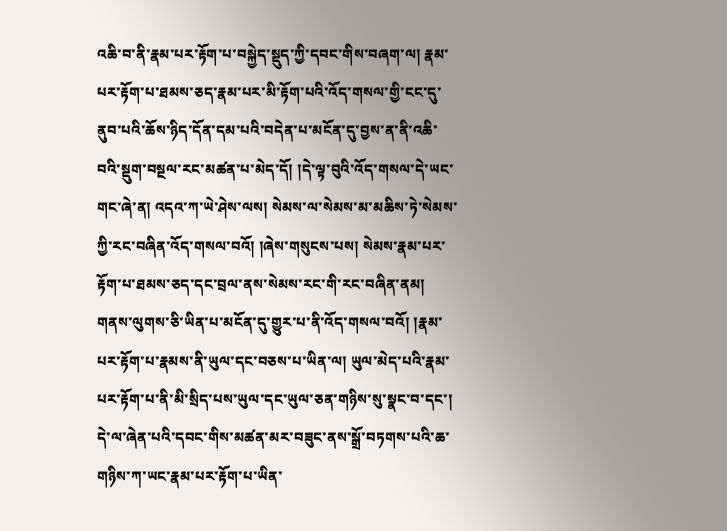འཆི་བ་ནི་རྣམ་པར་རྟོག་པ་བསྐྱེད་སྡུད་ཀྱི་དབང་གིས་བཞག་ལ། རྣམ་པར་རྟོག་པ་ཐམས་ཅད་རྣམ་པར་མི་རྟོག་པའི་འོད་གསལ་གྱི་ངང་དུ་ནུབ་པའི་ཆོས་ཉིད་དོན་དམ་པའི་བདེན་པ་མངོན་དུ་བྱས་ན་ནི་འཆི་བའི་སྡུག་བསྔལ་རང་མཚན་པ་མེད་དོ། །དེ་ལྟ་བུའི་འོད་གསལ་དེ་ཡང་གང་ཞེ་ན། འདའ་ཀ་ཡེ་ཤེས་ལས། སེམས་ལ་སེམས་མ་མཆིས་ཏེ་སེམས་ཀྱི་རང་བཞིན་འོད་གསལ་བའོ། །ཞེས་གསུངས་པས། སེམས་རྣམ་པར་རྟོག་པ་ཐམས་ཅད་དང་བྲལ་ནས་སེམས་རང་གི་རང་བཞིན་ནམ། གནས་ལུགས་ཅི་ཡིན་པ་མངོན་དུ་གྱུར་པ་ནི་འོད་གསལ་བའོ། །རྣམ་པར་རྟོག་པ་རྣམས་ནི་ཡུལ་དང་བཅས་པ་ཡིན་ལ། ཡུལ་མེད་པའི་རྣམ་པར་རྟོག་པ་ནི་མི་སྲིད་པས་ཡུལ་དང་ཡུལ་ཅན་གཉིས་སུ་སྣང་བ་དང་། དེ་ལ་ཞེན་པའི་དབང་གིས་མཚན་མར་བཟུང་ནས་སྒྲོ་བཏགས་པའི་ཆ་གཉིས་ཀ་ཡང་རྣམ་པར་རྟོག་པ་ཡིན་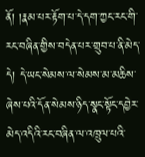ནོ། །རྣམ་པར་རྟོག་པ་དེ་དག་ཀྱང་རང་གི་རང་བཞིན་གྱིས་བདེན་པར་གྲུབ་པ་ནི་མེད་དེ། དེ་ཡང་སེམས་ལ་སེམས་མ་མཆིས་ཞེས་པའི་དོན་སེམས་ཉིད་སྣང་སྟོང་དབྱེར་མེད་འདིའི་རང་བཞིན་ལ་འཁྲུལ་པའི་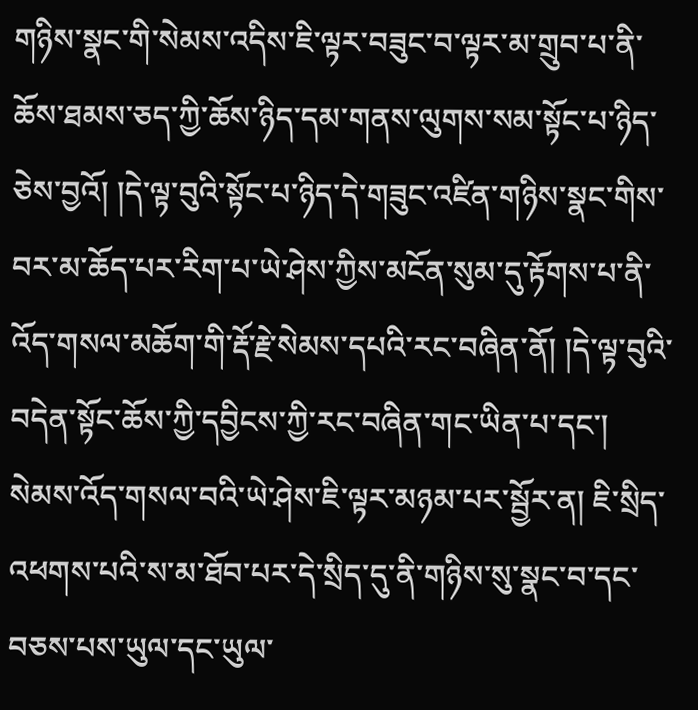གཉིས་སྣང་གི་སེམས་འདིས་ཇི་ལྟར་བཟུང་བ་ལྟར་མ་གྲུབ་པ་ནི་ཆོས་ཐམས་ཅད་ཀྱི་ཆོས་ཉིད་དམ་གནས་ལུགས་སམ་སྟོང་པ་ཉིད་ཅེས་བྱའོ། །དེ་ལྟ་བུའི་སྟོང་པ་ཉིད་དེ་གཟུང་འཛིན་གཉིས་སྣང་གིས་བར་མ་ཆོད་པར་རིག་པ་ཡེ་ཤེས་ཀྱིས་མངོན་སུམ་དུ་རྟོགས་པ་ནི་འོད་གསལ་མཆོག་གི་རྡོ་རྗེ་སེམས་དཔའི་རང་བཞིན་ནོ། །དེ་ལྟ་བུའི་བདེན་སྟོང་ཆོས་ཀྱི་དབྱིངས་ཀྱི་རང་བཞིན་གང་ཡིན་པ་དང་། སེམས་འོད་གསལ་བའི་ཡེ་ཤེས་ཇི་ལྟར་མཉམ་པར་སྦྱོར་ན། ཇི་སྲིད་འཕགས་པའི་ས་མ་ཐོབ་པར་དེ་སྲིད་དུ་ནི་གཉིས་སུ་སྣང་བ་དང་བཅས་པས་ཡུལ་དང་ཡུལ་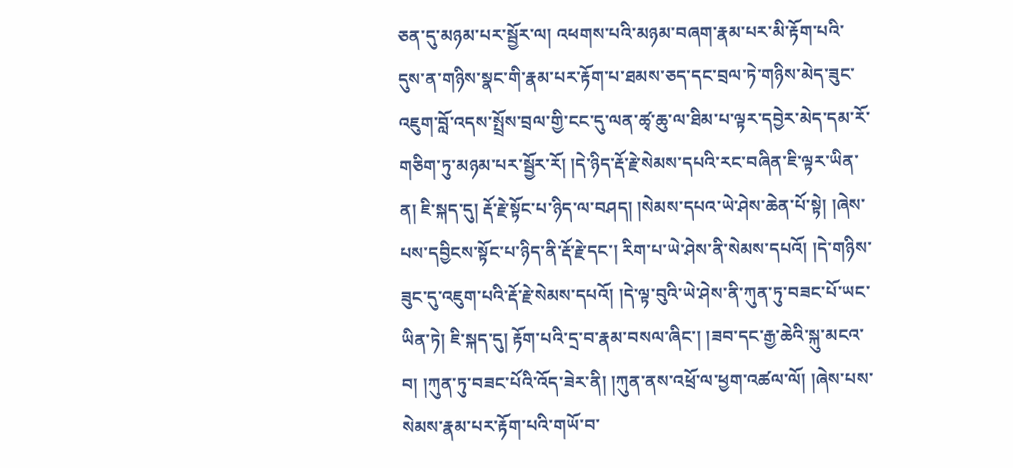ཅན་དུ་མཉམ་པར་སྦྱོར་ལ། འཕགས་པའི་མཉམ་བཞག་རྣམ་པར་མི་རྟོག་པའི་དུས་ན་གཉིས་སྣང་གི་རྣམ་པར་རྟོག་པ་ཐམས་ཅད་དང་བྲལ་ཏེ་གཉིས་མེད་ཟུང་འཇུག་བློ་འདས་སྤྲོས་བྲལ་གྱི་ངང་དུ་ལན་ཚྭ་ཆུ་ལ་ཐིམ་པ་ལྟར་དབྱེར་མེད་དམ་རོ་གཅིག་ཏུ་མཉམ་པར་སྦྱོར་རོ། །དེ་ཉིད་རྡོ་རྗེ་སེམས་དཔའི་རང་བཞིན་ཇི་ལྟར་ཡིན་ན། ཇི་སྐད་དུ། རྡོ་རྗེ་སྟོང་པ་ཉིད་ལ་བཤད། །སེམས་དཔའ་ཡེ་ཤེས་ཆེན་པོ་སྟེ། །ཞེས་པས་དབྱིངས་སྟོང་པ་ཉིད་ནི་རྡོ་རྗེ་དང་། རིག་པ་ཡེ་ཤེས་ནི་སེམས་དཔའོ། །དེ་གཉིས་ཟུང་དུ་འཇུག་པའི་རྡོ་རྗེ་སེམས་དཔའོ། །དེ་ལྟ་བུའི་ཡེ་ཤེས་ནི་ཀུན་ཏུ་བཟང་པོ་ཡང་ཡིན་ཏེ། ཇི་སྐད་དུ། རྟོག་པའི་དྲ་བ་རྣམ་བསལ་ཞིང་། །ཟབ་དང་རྒྱ་ཆེའི་སྐུ་མངའ་བ། །ཀུན་ཏུ་བཟང་པོའི་འོད་ཟེར་ནི། །ཀུན་ནས་འཕྲོ་ལ་ཕྱག་འཚལ་ལོ། །ཞེས་པས་སེམས་རྣམ་པར་རྟོག་པའི་གཡོ་བ་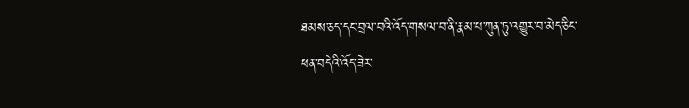ཐམས་ཅད་དང་བྲལ་བའི་འོད་གསལ་བ་ནི་རྣམ་པ་ཀུན་ཏུ་འགྱུར་བ་མེད་ཅིང་ཕན་བདེའི་འོད་ཟེར་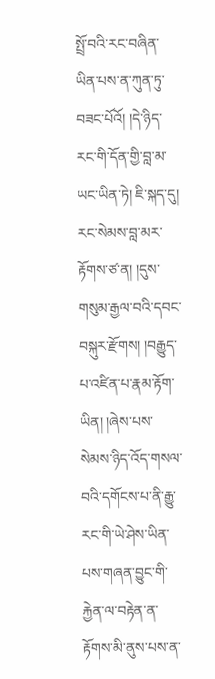སྤྲོ་བའི་རང་བཞིན་ཡིན་པས་ན་ཀུན་ཏུ་བཟང་པོའོ། །དེ་ཉིད་རང་གི་དོན་གྱི་བླ་མ་ཡང་ཡིན་ཏེ། ཇི་སྐད་དུ། རང་སེམས་བླ་མར་རྟོགས་ཙ་ན། །དུས་གསུམ་རྒྱལ་བའི་དབང་བསྐུར་རྫོགས། །བརྒྱུད་པ་འཛིན་པ་རྣམ་རྟོག་ཡིན། །ཞེས་པས་སེམས་ཉིད་འོད་གསལ་བའི་དགོངས་པ་ནི་རྒྱུ་རང་གི་ཡེ་ཤེས་ཡིན་པས་གཞན་བྱུང་གི་རྐྱེན་ལ་བརྟེན་ན་རྟོགས་མི་ནུས་པས་ན་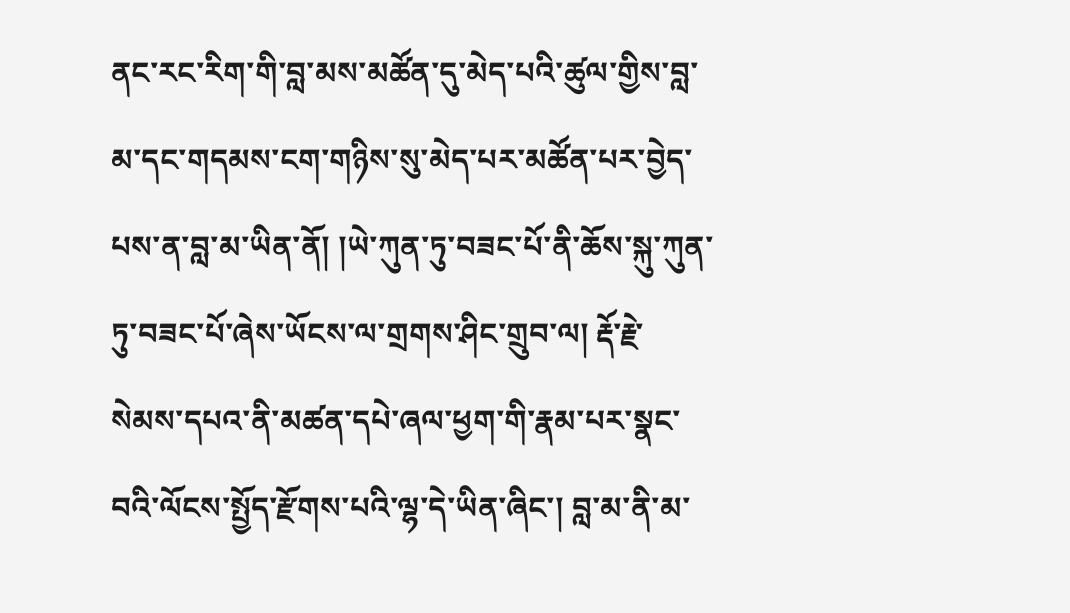ནང་རང་རིག་གི་བླ་མས་མཚོན་དུ་མེད་པའི་ཚུལ་གྱིས་བླ་མ་དང་གདམས་ངག་གཉིས་སུ་མེད་པར་མཚོན་པར་བྱེད་པས་ན་བླ་མ་ཡིན་ནོ། །ཡེ་ཀུན་ཏུ་བཟང་པོ་ནི་ཆོས་སྐུ་ཀུན་ཏུ་བཟང་པོ་ཞེས་ཡོངས་ལ་གྲགས་ཤིང་གྲུབ་ལ། རྡོ་རྗེ་སེམས་དཔའ་ནི་མཚན་དཔེ་ཞལ་ཕྱག་གི་རྣམ་པར་སྣང་བའི་ལོངས་སྤྱོད་རྫོགས་པའི་ལྷ་དེ་ཡིན་ཞིང་། བླ་མ་ནི་མ་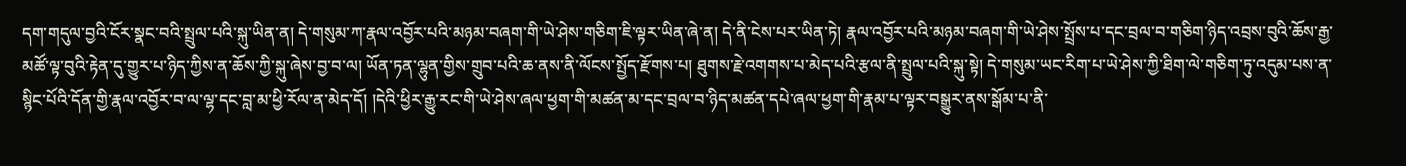དག་གདུལ་བྱའི་ངོར་སྣང་བའི་སྤྲུལ་པའི་སྐུ་ཡིན་ན། དེ་གསུམ་ཀ་རྣལ་འབྱོར་པའི་མཉམ་བཞག་གི་ཡེ་ཤེས་གཅིག་ཇི་ལྟར་ཡིན་ཞེ་ན། དེ་ནི་ངེས་པར་ཡིན་ཏེ། རྣལ་འབྱོར་པའི་མཉམ་བཞག་གི་ཡེ་ཤེས་སྤྲོས་པ་དང་བྲལ་བ་གཅིག་ཉིད་འབྲས་བུའི་ཆོས་རྒྱ་མཚོ་ལྟ་བུའི་རྟེན་དུ་གྱུར་པ་ཉིད་ཀྱིས་ན་ཆོས་ཀྱི་སྐུ་ཞེས་བྱ་བ་ལ། ཡོན་ཏན་ལྷུན་གྱིས་གྲུབ་པའི་ཆ་ནས་ནི་ལོངས་སྤྱོད་རྫོགས་པ། ཐུགས་རྗེ་འགགས་པ་མེད་པའི་རྩལ་ནི་སྤྲུལ་པའི་སྐུ་སྟེ། དེ་གསུམ་ཡང་རིག་པ་ཡེ་ཤེས་ཀྱི་ཐིག་ལེ་གཅིག་ཏུ་འདུམ་པས་ན་སྙིང་པོའི་དོན་གྱི་རྣལ་འབྱོར་བ་ལ་ལྷ་དང་བླ་མ་ཕྱི་རོལ་ན་མེད་དོ། །དེའི་ཕྱིར་རྒྱུ་རང་གི་ཡེ་ཤེས་ཞལ་ཕྱག་གི་མཚན་མ་དང་བྲལ་བ་ཉིད་མཚན་དཔེ་ཞལ་ཕྱག་གི་རྣམ་པ་ལྟར་བསྒྱུར་ནས་སྒོམ་པ་ནི་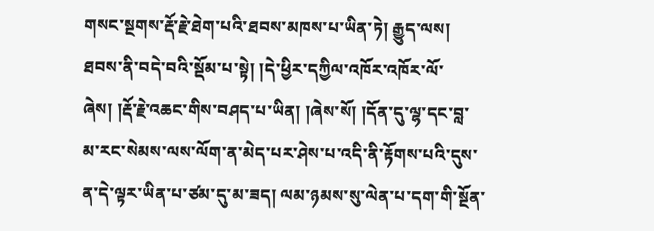གསང་སྔགས་རྡོ་རྗེ་ཐེག་པའི་ཐབས་མཁས་པ་ཡིན་ཏེ། རྒྱུད་ལས། ཐབས་ནི་བདེ་བའི་སྡོམ་པ་སྟེ། །དེ་ཕྱིར་དཀྱིལ་འཁོར་འཁོར་ལོ་ཞེས། །རྡོ་རྗེ་འཆང་གིས་བཤད་པ་ཡིན། །ཞེས་སོ། །དོན་དུ་ལྷ་དང་བླ་མ་རང་སེམས་ལས་ལོག་ན་མེད་པར་ཤེས་པ་འདི་ནི་རྟོགས་པའི་དུས་ན་དེ་ལྟར་ཡིན་པ་ཙམ་དུ་མ་ཟད། ལམ་ཉམས་སུ་ལེན་པ་དག་གི་སྔོན་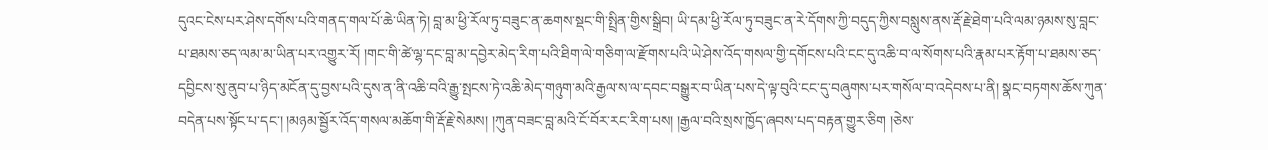དུའང་ངེས་པར་ཤེས་དགོས་པའི་གནད་གལ་པོ་ཆེ་ཡིན་ཏེ། བླ་མ་ཕྱི་རོལ་ཏུ་བཟུང་ན་ཆགས་སྡང་གི་སྤྲིན་གྱིས་སྒྲིབ། ཡི་དམ་ཕྱི་རོལ་ཏུ་བཟུང་ན་རེ་དོགས་ཀྱི་བདུད་ཀྱིས་བསླུས་ནས་རྡོ་རྗེ་ཐེག་པའི་ལམ་ཉམས་སུ་བླང་པ་ཐམས་ཅད་ལམ་མ་ཡིན་པར་འགྱུར་རོ། །གང་གི་ཚེ་ལྷ་དང་བླ་མ་དབྱེར་མེད་རིག་པའི་ཐིག་ལེ་གཅིག་ལ་རྫོགས་པའི་ཡེ་ཤེས་འོད་གསལ་གྱི་དགོངས་པའི་ངང་དུ་འཆི་བ་ལ་སོགས་པའི་རྣམ་པར་རྟོག་པ་ཐམས་ཅད་དབྱིངས་སུ་ནུབ་པ་ཉིད་མངོན་དུ་བྱས་པའི་དུས་ན་ནི་འཆི་བའི་རྒྱུ་སྤངས་ཏེ་འཆི་མེད་གཉུག་མའི་རྒྱལ་ས་ལ་དབང་བསྒྱུར་བ་ཡིན་པས་དེ་ལྟ་བུའི་ངང་དུ་བཞུགས་པར་གསོལ་བ་འདེབས་པ་ནི། སྣང་བཏགས་ཆོས་ཀུན་བདེན་པས་སྟོང་པ་དང་། །མཉམ་སྦྱོར་འོད་གསལ་མཆོག་གི་རྡོ་རྗེ་སེམས། །ཀུན་བཟང་བླ་མའི་ངོ་བོར་རང་རིག་པས། །རྒྱལ་བའི་སྲས་ཁྱོད་ཞབས་པད་བརྟན་གྱུར་ཅིག །ཅེས་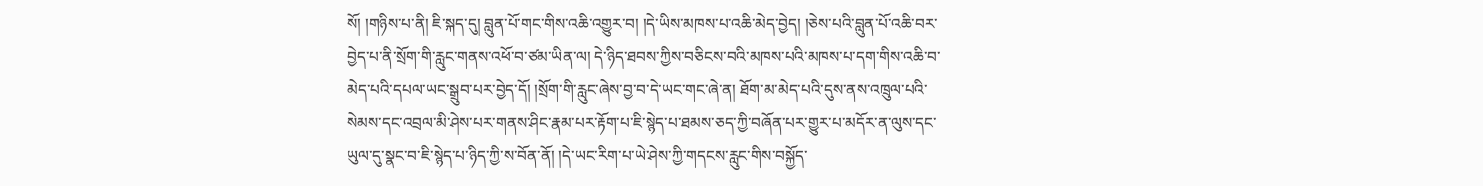སོ། །གཉིས་པ་ནི། ཇི་སྐད་དུ། བླུན་པོ་གང་གིས་འཆི་འགྱུར་བ། །དེ་ཡིས་མཁས་པ་འཆི་མེད་བྱེད། །ཅེས་པའི་བླུན་པོ་འཆི་བར་བྱེད་པ་ནི་སྲོག་གི་རླུང་གནས་འཕོ་བ་ཙམ་ཡིན་ལ། དེ་ཉིད་ཐབས་ཀྱིས་བཅིངས་བའི་མཁས་པའི་མཁས་པ་དག་གིས་འཆི་བ་མེད་པའི་དཔལ་ཡང་སྒྲུབ་པར་བྱེད་དོ། །སྲོག་གི་རླུང་ཞེས་བྱ་བ་དེ་ཡང་གང་ཞེ་ན། ཐོག་མ་མེད་པའི་དུས་ནས་འཁྲུལ་པའི་སེམས་དང་འབྲལ་མི་ཤེས་པར་གནས་ཤིང་རྣམ་པར་རྟོག་པ་ཇི་སྙེད་པ་ཐམས་ཅད་ཀྱི་བཞོན་པར་གྱུར་པ་མདོར་ན་ལུས་དང་ཡུལ་དུ་སྣང་བ་ཇི་སྙེད་པ་ཉིད་ཀྱི་ས་བོན་ནོ། །དེ་ཡང་རིག་པ་ཡེ་ཤེས་ཀྱི་གདངས་རླུང་གིས་བསྐྱོད་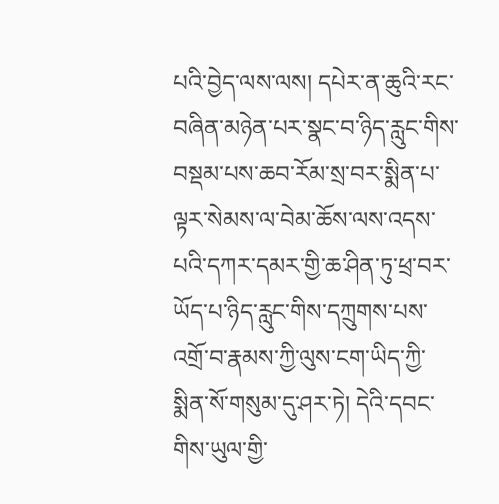པའི་བྱེད་ལས་ལས། དཔེར་ན་ཆུའི་རང་བཞིན་མཉེན་པར་སྣང་བ་ཉིད་རླུང་གིས་བསྡམ་པས་ཆབ་རོམ་སྲ་བར་སྨིན་པ་ལྟར་སེམས་ལ་བེམ་ཆོས་ལས་འདས་པའི་དཀར་དམར་གྱི་ཆ་ཤིན་ཏུ་ཕྲ་བར་ཡོད་པ་ཉིད་རླུང་གིས་དཀྲུགས་པས་འགྲོ་བ་རྣམས་ཀྱི་ལུས་ངག་ཡིད་ཀྱི་སྨིན་སོ་གསུམ་དུ་ཤར་ཏེ། དེའི་དབང་གིས་ཡུལ་གྱི་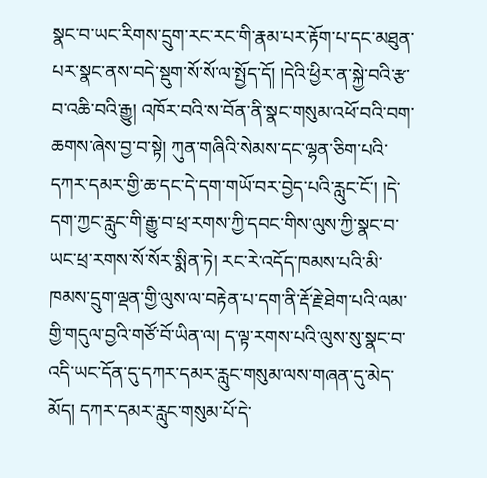སྣང་བ་ཡང་རིགས་དྲུག་རང་རང་གི་རྣམ་པར་རྟོག་པ་དང་མཐུན་པར་སྣང་ནས་བདེ་སྡུག་སོ་སོ་ལ་སྤྱོད་དོ། །དེའི་ཕྱིར་ན་སྐྱེ་བའི་རྩ་བ་འཆི་བའི་རྒྱུ། འཁོར་བའི་ས་བོན་ནི་སྣང་གསུམ་འཕོ་བའི་བག་ཆགས་ཞེས་བྱ་བ་སྟེ། ཀུན་གཞིའི་སེམས་དང་ལྷན་ཅིག་པའི་དཀར་དམར་གྱི་ཆ་དང་དེ་དག་གཡོ་བར་བྱེད་པའི་རླུང་ངོ་། །དེ་དག་ཀྱང་རླུང་གི་རྒྱུ་བ་ཕྲ་རགས་ཀྱི་དབང་གིས་ལུས་ཀྱི་སྣང་བ་ཡང་ཕྲ་རགས་སོ་སོར་སྨིན་ཏེ། རང་རེ་འདོད་ཁམས་པའི་མི་ཁམས་དྲུག་ལྡན་གྱི་ལུས་ལ་བརྟེན་པ་དག་ནི་རྡོ་རྗེ་ཐེག་པའི་ལམ་གྱི་གདུལ་བྱའི་གཙོ་བོ་ཡིན་ལ། ད་ལྟ་རགས་པའི་ལུས་སུ་སྣང་བ་འདི་ཡང་དོན་དུ་དཀར་དམར་རླུང་གསུམ་ལས་གཞན་དུ་མེད་མོད། དཀར་དམར་རླུང་གསུམ་པོ་དེ་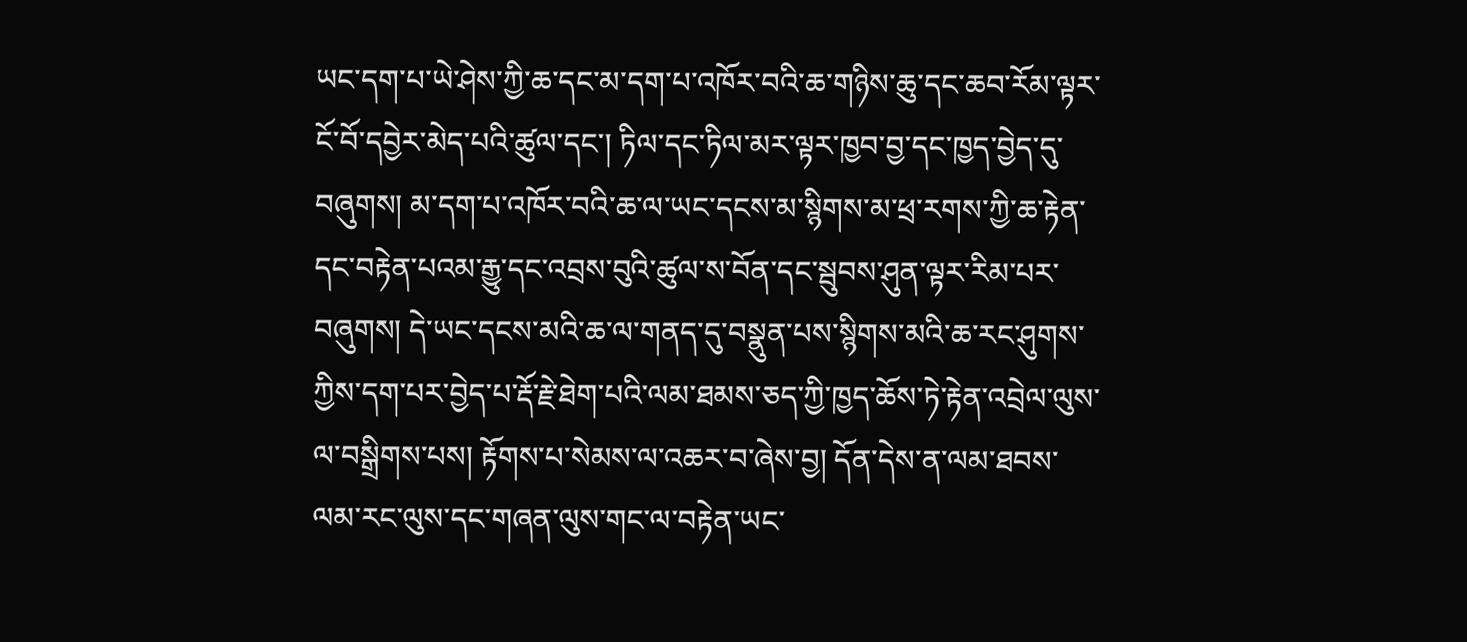ཡང་དག་པ་ཡེ་ཤེས་ཀྱི་ཆ་དང་མ་དག་པ་འཁོར་བའི་ཆ་གཉིས་ཆུ་དང་ཆབ་རོམ་ལྟར་ངོ་བོ་དབྱེར་མེད་པའི་ཚུལ་དང་། ཏིལ་དང་ཏིལ་མར་ལྟར་ཁྱབ་བྱ་དང་ཁྱད་བྱེད་དུ་བཞུགས། མ་དག་པ་འཁོར་བའི་ཆ་ལ་ཡང་དངས་མ་སྙིགས་མ་ཕྲ་རགས་ཀྱི་ཆ་རྟེན་དང་བརྟེན་པའམ་རྒྱུ་དང་འབྲས་བུའི་ཚུལ་ས་བོན་དང་སྦུབས་ཤུན་ལྟར་རིམ་པར་བཞུགས། དེ་ཡང་དངས་མའི་ཆ་ལ་གནད་དུ་བསྣུན་པས་སྙིགས་མའི་ཆ་རང་ཤུགས་ཀྱིས་དག་པར་བྱེད་པ་རྡོ་རྗེ་ཐེག་པའི་ལམ་ཐམས་ཅད་ཀྱི་ཁྱད་ཆོས་ཏེ་རྟེན་འབྲེལ་ལུས་ལ་བསྒྲིགས་པས། རྟོགས་པ་སེམས་ལ་འཆར་བ་ཞེས་བྱ། དོན་དེས་ན་ལམ་ཐབས་ལམ་རང་ལུས་དང་གཞན་ལུས་གང་ལ་བརྟེན་ཡང་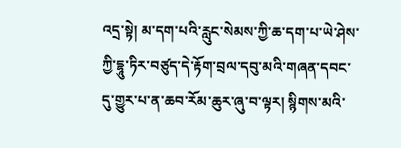འདྲ་སྟེ། མ་དག་པའི་རླུང་སེམས་ཀྱི་ཆ་དག་པ་ཡེ་ཤེས་ཀྱི་དྷཱུ་ཏིར་བཙུད་དེ་རྟོག་བྲལ་དབུ་མའི་གཞན་དབང་དུ་གྱུར་པ་ན་ཆབ་རོམ་ཆུར་ཞུ་བ་ལྟར། སྙིགས་མའི་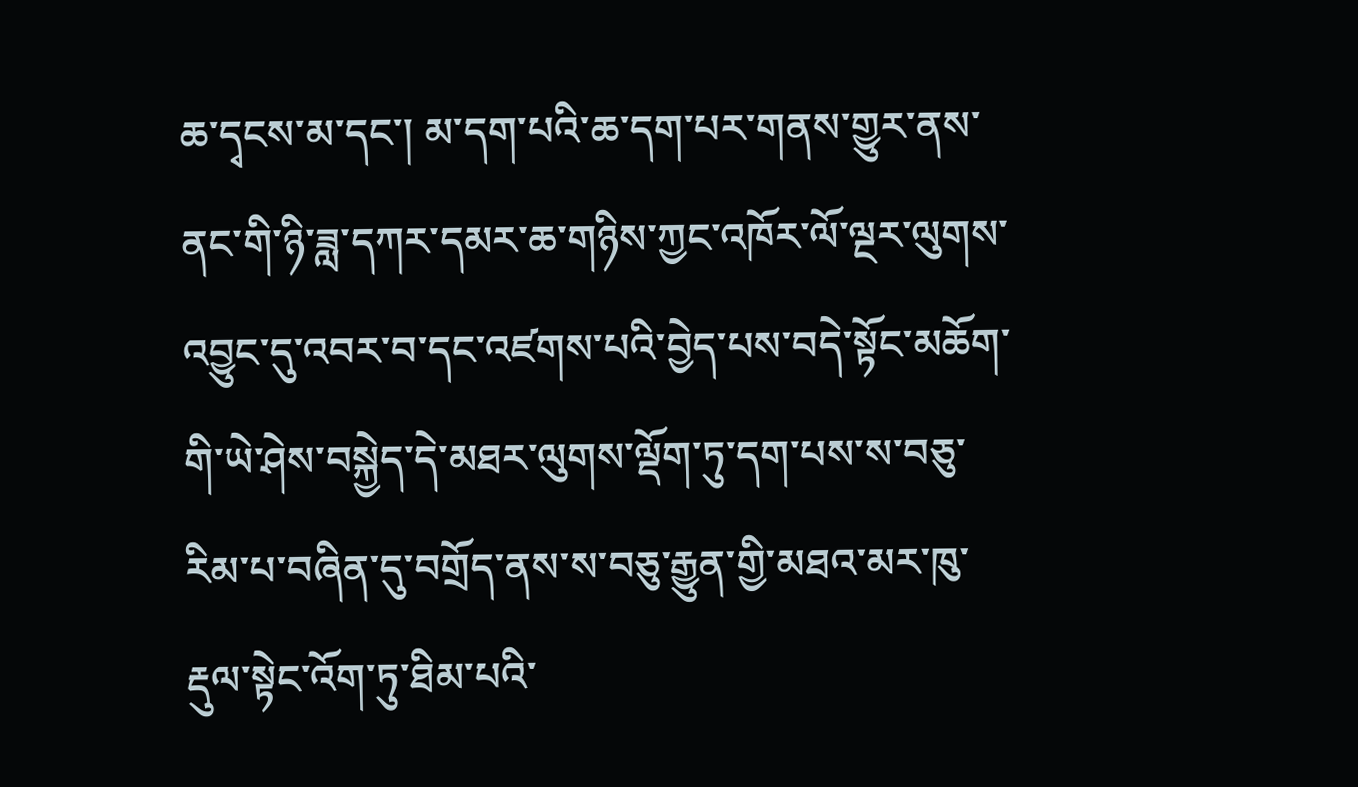ཆ་དྭངས་མ་དང་། མ་དག་པའི་ཆ་དག་པར་གནས་གྱུར་ནས་ནང་གི་ཉི་ཟླ་དཀར་དམར་ཆ་གཉིས་ཀྱང་འཁོར་ལོ་ལྔར་ལུགས་འབྱུང་དུ་འབར་བ་དང་འཛགས་པའི་བྱེད་པས་བདེ་སྟོང་མཆོག་གི་ཡེ་ཤེས་བསྐྱེད་དེ་མཐར་ལུགས་ལྡོག་ཏུ་དག་པས་ས་བཅུ་རིམ་པ་བཞིན་དུ་བགྲོད་ནས་ས་བཅུ་རྒྱུན་གྱི་མཐའ་མར་ཁུ་རྡུལ་སྟེང་འོག་ཏུ་ཐིམ་པའི་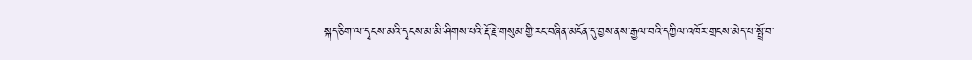སྐད་ཅིག་ལ་དྭངས་མའི་དྭངས་མ་མི་ཤིགས་པའི་རྡོ་རྗེ་གསུམ་གྱི་རང་བཞིན་མངོན་དུ་བྱས་ནས་རྒྱལ་བའི་དཀྱིལ་འཁོར་གྲངས་མེད་པ་སྤྲོ་བ་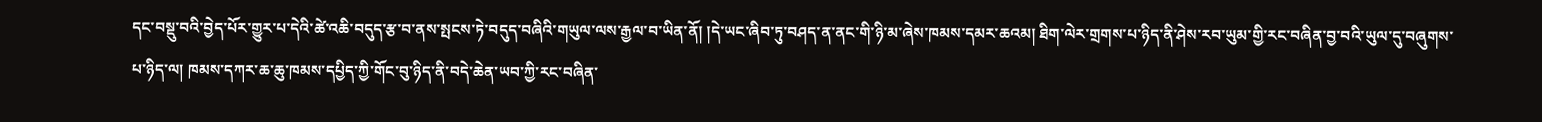དང་བསྡུ་བའི་བྱེད་པོར་གྱུར་པ་དེའི་ཚེ་འཆི་བདུད་རྩ་བ་ནས་སྤངས་ཏེ་བདུད་བཞིའི་གཡུལ་ལས་རྒྱལ་བ་ཡིན་ནོ། །དེ་ཡང་ཞིབ་ཏུ་བཤད་ན་ནང་གི་ཉི་མ་ཞེས་ཁམས་དམར་ཆའམ། ཐིག་ལེར་གྲགས་པ་ཉིད་ནི་ཤེས་རབ་ཡུམ་གྱི་རང་བཞིན་བྱ་བའི་ཡུལ་དུ་བཞུགས་པ་ཉིད་ལ། ཁམས་དཀར་ཆ་ཆུ་ཁམས་དཔྱིད་ཀྱི་གོང་བུ་ཉིད་ནི་བདེ་ཆེན་ཡབ་ཀྱི་རང་བཞིན་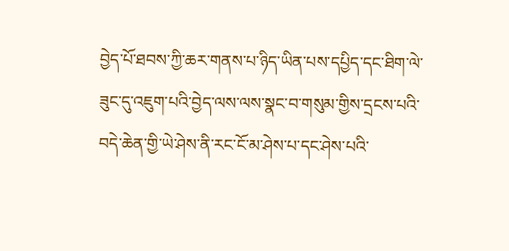བྱེད་པོ་ཐབས་ཀྱི་ཆར་གནས་པ་ཉིད་ཡིན་པས་དཔྱིད་དང་ཐིག་ལེ་ཟུང་དུ་འཇུག་པའི་བྱེད་ལས་ལས་སྣང་བ་གསུམ་གྱིས་དྲངས་པའི་བདེ་ཆེན་གྱི་ཡེ་ཤེས་ནི་རང་ངོ་མ་ཤེས་པ་དང་ཤེས་པའི་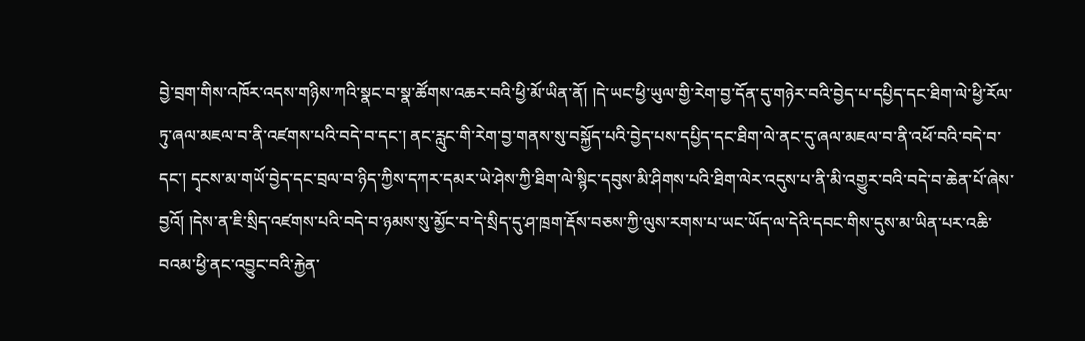བྱེ་བྲག་གིས་འཁོར་འདས་གཉིས་ཀའི་སྣང་བ་སྣ་ཚོགས་འཆར་བའི་ཕྱི་མོ་ཡིན་ནོ། །དེ་ཡང་ཕྱི་ཡུལ་གྱི་རེག་བྱ་དོན་དུ་གཉེར་བའི་བྱེད་པ་དཔྱིད་དང་ཐིག་ལེ་ཕྱི་རོལ་ཏུ་ཞལ་མཇལ་བ་ནི་འཛགས་པའི་བདེ་བ་དང་། ནང་རླུང་གི་རེག་བྱ་གནས་སུ་བསྐྱོད་པའི་བྱེད་པས་དཔྱིད་དང་ཐིག་ལེ་ནང་དུ་ཞལ་མཇལ་བ་ནི་འཕོ་བའི་བདེ་བ་དང་། དྭངས་མ་གཡོ་བྱེད་དང་བྲལ་བ་ཉིད་ཀྱིས་དཀར་དམར་ཡེ་ཤེས་ཀྱི་ཐིག་ལེ་སྙིང་དབུས་མི་ཤིགས་པའི་ཐིག་ལེར་འདུས་པ་ནི་མི་འགྱུར་བའི་བདེ་བ་ཆེན་པོ་ཞེས་བྱའོ། །དེས་ན་ཇི་སྲིད་འཛགས་པའི་བདེ་བ་ཉམས་སུ་མྱོང་བ་དེ་སྲིད་དུ་ཤ་ཁྲག་རྡོས་བཅས་ཀྱི་ལུས་རགས་པ་ཡང་ཡོད་ལ་དེའི་དབང་གིས་དུས་མ་ཡིན་པར་འཆི་བའམ་ཕྱི་ནང་འབྱུང་བའི་རྐྱེན་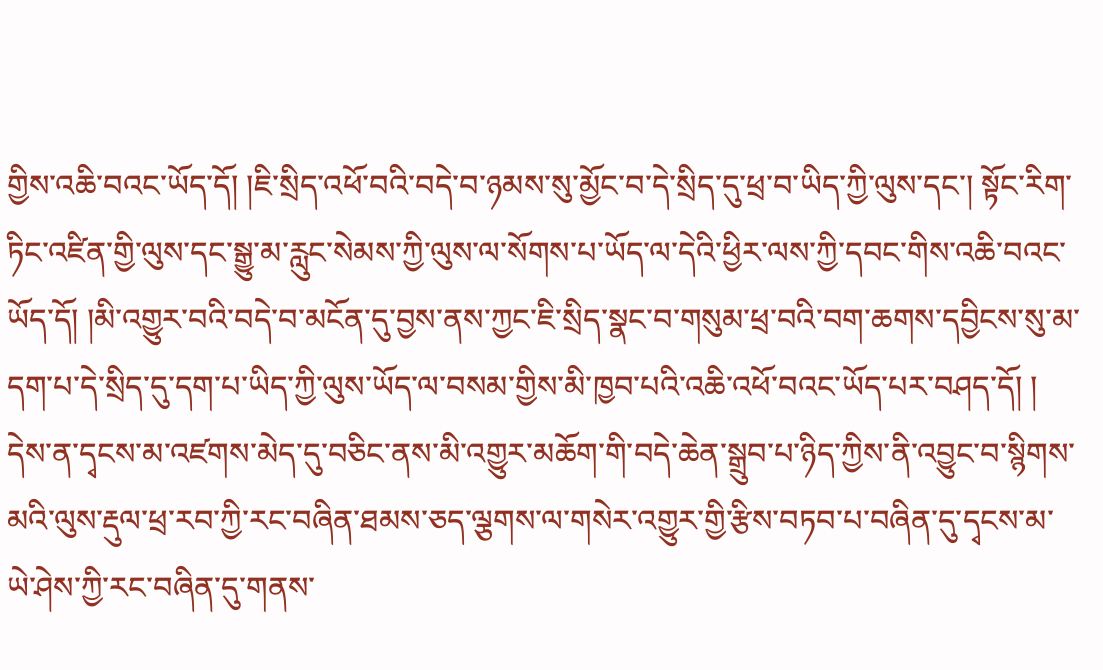གྱིས་འཆི་བའང་ཡོད་དོ། །ཇི་སྲིད་འཕོ་བའི་བདེ་བ་ཉམས་སུ་མྱོང་བ་དེ་སྲིད་དུ་ཕྲ་བ་ཡིད་ཀྱི་ལུས་དང་། སྟོང་རིག་ཏིང་འཛིན་གྱི་ལུས་དང་སྒྱུ་མ་རླུང་སེམས་ཀྱི་ལུས་ལ་སོགས་པ་ཡོད་ལ་དེའི་ཕྱིར་ལས་ཀྱི་དབང་གིས་འཆི་བའང་ཡོད་དོ། །མི་འགྱུར་བའི་བདེ་བ་མངོན་དུ་བྱས་ནས་ཀྱང་ཇི་སྲིད་སྣང་བ་གསུམ་ཕྲ་བའི་བག་ཆགས་དབྱིངས་སུ་མ་དག་པ་དེ་སྲིད་དུ་དག་པ་ཡིད་ཀྱི་ལུས་ཡོད་ལ་བསམ་གྱིས་མི་ཁྱབ་པའི་འཆི་འཕོ་བའང་ཡོད་པར་བཤད་དོ། །
དེས་ན་དྭངས་མ་འཛགས་མེད་དུ་བཅིང་ནས་མི་འགྱུར་མཆོག་གི་བདེ་ཆེན་སྒྲུབ་པ་ཉིད་ཀྱིས་ནི་འབྱུང་བ་སྙིགས་མའི་ལུས་རྡུལ་ཕྲ་རབ་ཀྱི་རང་བཞིན་ཐམས་ཅད་ལྕགས་ལ་གསེར་འགྱུར་གྱི་རྩིས་བཏབ་པ་བཞིན་དུ་དྭངས་མ་ཡེ་ཤེས་ཀྱི་རང་བཞིན་དུ་གནས་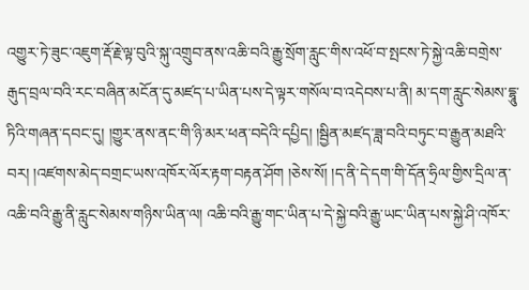འགྱུར་ཏེ་ཟུང་འཇུག་རྡོ་རྗེ་ལྟ་བུའི་སྐུ་འགྲུབ་ནས་འཆི་བའི་རྒྱུ་སྲོག་རླུང་གིས་འཕོ་བ་སྤངས་ཏེ་སྐྱེ་འཆི་བགྲེས་རྒུད་བྲལ་བའི་རང་བཞིན་མངོན་དུ་མཛད་པ་ཡིན་པས་དེ་ལྟར་གསོལ་བ་འདེབས་པ་ནི། མ་དག་རླུང་སེམས་དྷཱུ་ཏིའི་གཞན་དབང་དུ། །གྱུར་ནས་ནང་གི་ཉི་མར་ཕན་བདེའི་དཔྱིད། །སྦྱིན་མཛད་ཟླ་བའི་བཏུང་བ་རྒྱུན་མཐའི་བར། །འཛགས་མེད་བགྲང་ཡས་འཁོར་ལོར་རྟག་བརྟན་ཤོག །ཅེས་སོ། །ད་ནི་དེ་དག་གི་དོན་ཧྲིལ་གྱིས་དྲིལ་ན་འཆི་བའི་རྒྱུ་ནི་རླུང་སེམས་གཉིས་ཡིན་ལ། འཆི་བའི་རྒྱུ་གང་ཡིན་པ་དེ་སྐྱེ་བའི་རྒྱུ་ཡང་ཡིན་པས་སྐྱེ་ཤི་འཁོར་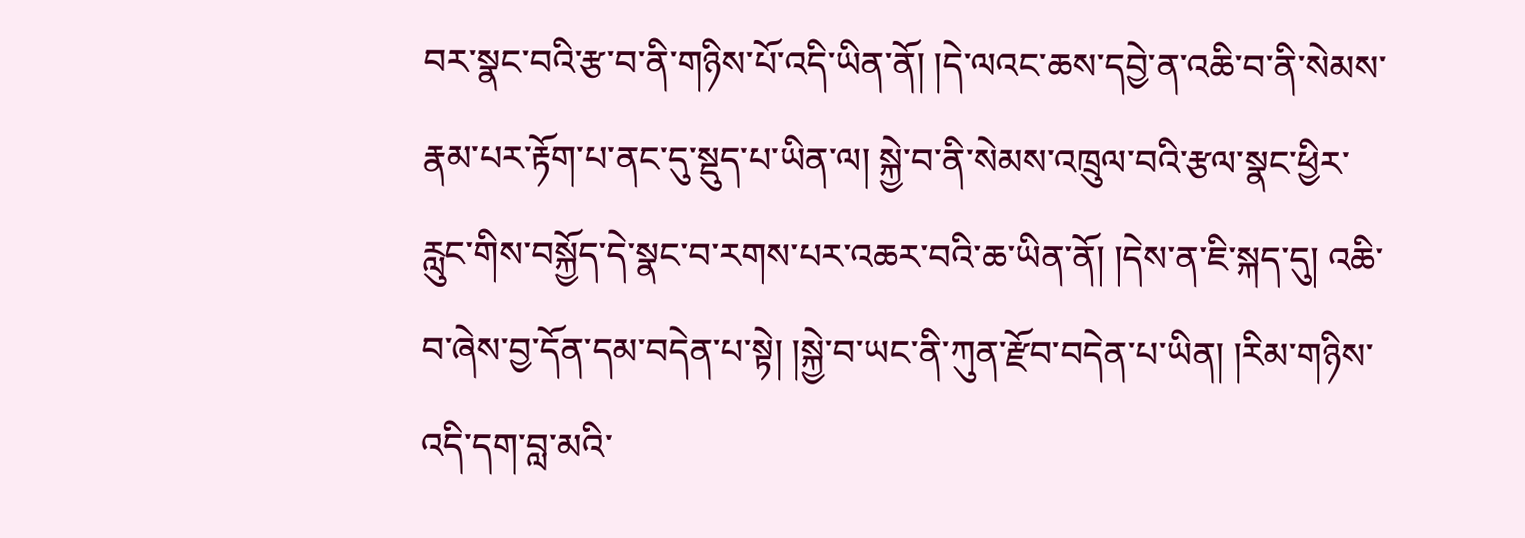བར་སྣང་བའི་རྩ་བ་ནི་གཉིས་པོ་འདི་ཡིན་ནོ། །དེ་ལའང་ཆས་དབྱེ་ན་འཆི་བ་ནི་སེམས་རྣམ་པར་རྟོག་པ་ནང་དུ་སྡུད་པ་ཡིན་ལ། སྐྱེ་བ་ནི་སེམས་འཁྲུལ་བའི་རྩལ་སྣང་ཕྱིར་རླུང་གིས་བསྐྱོད་དེ་སྣང་བ་རགས་པར་འཆར་བའི་ཆ་ཡིན་ནོ། །དེས་ན་ཇི་སྐད་དུ། འཆི་བ་ཞེས་བྱ་དོན་དམ་བདེན་པ་སྟེ། །སྐྱེ་བ་ཡང་ནི་ཀུན་རྫོབ་བདེན་པ་ཡིན། །རིམ་གཉིས་འདི་དག་བླ་མའི་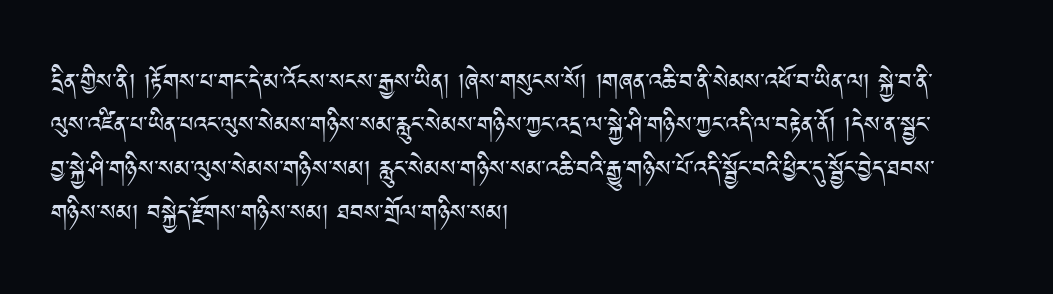དྲིན་གྱིས་ནི། །རྟོགས་པ་གང་དེ་མ་འོངས་སངས་རྒྱས་ཡིན། །ཞེས་གསུངས་སོ། །གཞན་འཆི་བ་ནི་སེམས་འཕོ་བ་ཡིན་ལ། སྐྱེ་བ་ནི་ལུས་འཛིན་པ་ཡིན་པའང་ལུས་སེམས་གཉིས་སམ་རླུང་སེམས་གཉིས་ཀྱང་འདྲ་ལ་སྐྱེ་ཤི་གཉིས་ཀྱང་འདི་ལ་བརྟེན་ནོ། །དེས་ན་སྦྱང་བྱ་སྐྱེ་ཤི་གཉིས་སམ་ལུས་སེམས་གཉིས་སམ། རླུང་སེམས་གཉིས་སམ་འཆི་བའི་རྒྱུ་གཉིས་པོ་འདི་སྦྱོང་བའི་ཕྱིར་དུ་སྦྱོང་བྱེད་ཐབས་གཉིས་སམ། བསྐྱེད་རྫོགས་གཉིས་སམ། ཐབས་གྲོལ་གཉིས་སམ།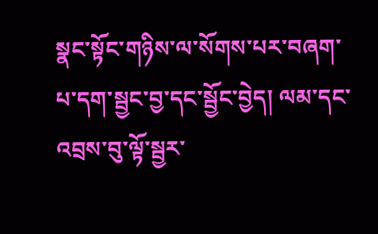སྣང་སྟོང་གཉིས་ལ་སོགས་པར་བཞག་པ་དག་སྦྱང་བྱ་དང་སྦྱོང་བྱེད། ལམ་དང་འབྲས་བུ་ལྟོ་སྦྱར་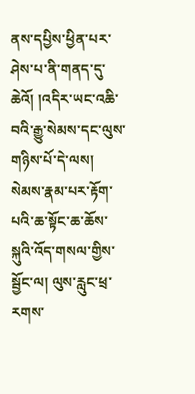ནས་དཔྱིས་ཕྱིན་པར་ཤེས་པ་ནི་གནད་དུ་ཆེའོ། །འདིར་ཡང་འཆི་བའི་རྒྱུ་སེམས་དང་ལུས་གཉིས་པོ་དེ་ལས། སེམས་རྣམ་པར་རྟོག་པའི་ཆ་སྟོང་ཆ་ཆོས་སྐུའི་འོད་གསལ་གྱིས་སྦྱོང་ལ། ལུས་རླུང་ཕྲ་རགས་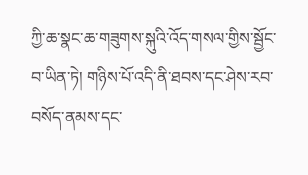ཀྱི་ཆ་སྣང་ཆ་གཟུགས་སྐུའི་འོད་གསལ་གྱིས་སྦྱོང་བ་ཡིན་ཏེ། གཉིས་པོ་འདི་ནི་ཐབས་དང་ཤེས་རབ་བསོད་ནམས་དང་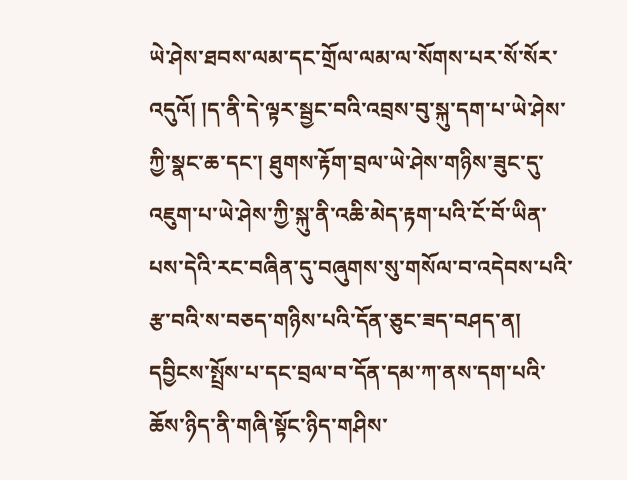ཡེ་ཤེས་ཐབས་ལམ་དང་གྲོལ་ལམ་ལ་སོགས་པར་སོ་སོར་འདུའོ། །ད་ནི་དེ་ལྟར་སྦྱང་བའི་འབྲས་བུ་སྐུ་དག་པ་ཡེ་ཤེས་ཀྱི་སྣང་ཆ་དང་། ཐུགས་རྟོག་བྲལ་ཡེ་ཤེས་གཉིས་ཟུང་དུ་འཇུག་པ་ཡེ་ཤེས་ཀྱི་སྐུ་ནི་འཆི་མེད་རྟག་པའི་ངོ་བོ་ཡིན་པས་དེའི་རང་བཞིན་དུ་བཞུགས་སུ་གསོལ་བ་འདེབས་པའི་རྩ་བའི་ས་བཅད་གཉིས་པའི་དོན་ཅུང་ཟད་བཤད་ན། དབྱིངས་སྤྲོས་པ་དང་བྲལ་བ་དོན་དམ་ཀ་ནས་དག་པའི་ཆོས་ཉིད་ནི་གཞི་སྟོང་ཉིད་གཤིས་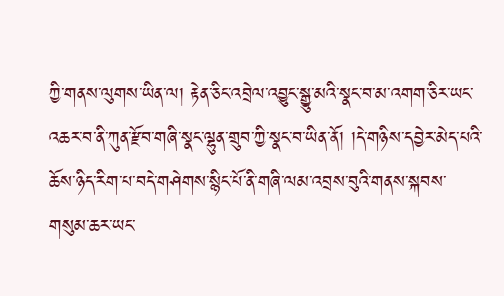ཀྱི་གནས་ལུགས་ཡིན་ལ། རྟེན་ཅིང་འབྲེལ་འབྱུང་སྒྱུ་མའི་སྣང་བ་མ་འགག་ཅིར་ཡང་འཆར་བ་ནི་ཀུན་རྫོབ་གཞི་སྣང་ལྷུན་གྲུབ་ཀྱི་སྣང་བ་ཡིན་ནོ། །དེ་གཉིས་དབྱེར་མེད་པའི་ཆོས་ཉིད་རིག་པ་བདེ་གཤེགས་སྙིང་པོ་ནི་གཞི་ལམ་འབྲས་བུའི་གནས་སྐབས་གསུམ་ཆར་ཡང་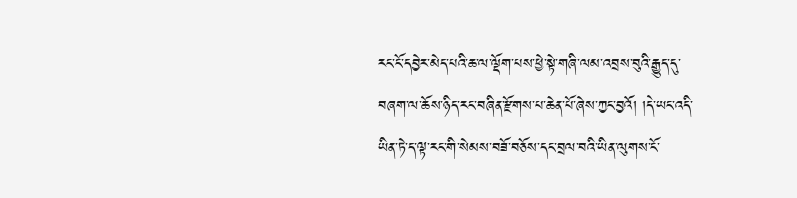རང་ངོ་དབྱེར་མེད་པའི་ཆ་ལ་ལྡོག་པས་ཕྱེ་སྟེ་གཞི་ལམ་འབྲས་བུའི་རྒྱུད་དུ་བཞག་ལ་ཆོས་ཉིད་རང་བཞིན་རྫོགས་པ་ཆེན་པོ་ཞེས་ཀྱང་བྱའོ། །དེ་ཡང་འདི་ཡིན་ཏེ་ད་ལྟ་རང་གི་སེམས་བཟོ་བཅོས་དང་བྲལ་བའི་ཡིན་ལུགས་ངོ་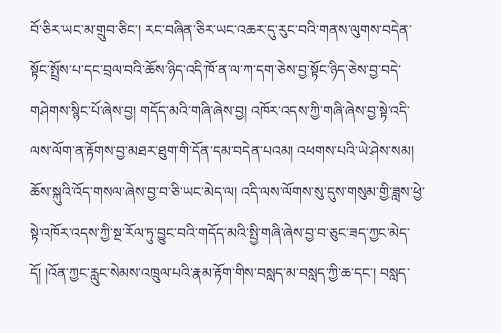བོ་ཅིར་ཡང་མ་གྲུབ་ཅིང་། རང་བཞིན་ཅིར་ཡང་འཆར་དུ་རུང་བའི་གནས་ལུགས་བདེན་སྟོང་སྤྲོས་པ་དང་བྲལ་བའི་ཆོས་ཉིད་འདི་ཁོ་ན་ལ་ཀ་དག་ཅེས་བྱ་སྟོང་ཉིད་ཅེས་བྱ་བདེ་གཤེགས་སྙིང་པོ་ཞེས་བྱ། གདོད་མའི་གཞི་ཞེས་བྱ། འཁོར་འདས་ཀྱི་གཞི་ཞེས་བྱ་སྟེ་འདི་ལས་ལོག་ན་རྟོགས་བྱ་མཐར་ཐུག་གི་དོན་དམ་བདེན་པའམ། འཕགས་པའི་ཡེ་ཤེས་སམ། ཆོས་སྐུའི་འོད་གསལ་ཞེས་བྱ་བ་ཅི་ཡང་མེད་ལ། འདི་ལས་ལོགས་སུ་དུས་གསུམ་གྱི་ཟླས་ཕྱེ་སྟེ་འཁོར་འདས་ཀྱི་སྔ་རོལ་ཏུ་བྱུང་བའི་གདོད་མའི་སྤྱི་གཞི་ཞེས་བྱ་བ་ཅུང་ཟད་ཀྱང་མེད་དོ། །འོན་ཀྱང་རླུང་སེམས་འཁྲུལ་པའི་རྣམ་རྟོག་གིས་བསླད་མ་བསླད་ཀྱི་ཆ་དང་། བསླད་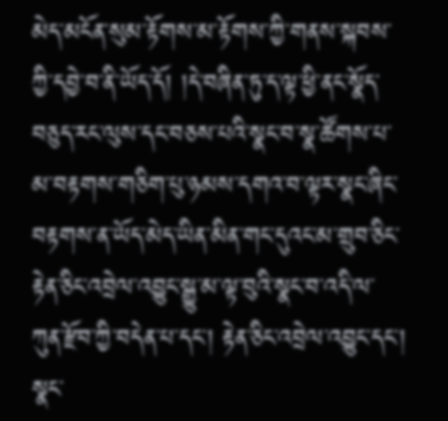མེད་མངོན་སུམ་རྟོགས་མ་རྟོགས་ཀྱི་གནས་སྐབས་ཀྱི་དབྱེ་བ་ནི་ཡོད་དོ། །དེ་བཞིན་ཏུ་ད་ལྟ་ཕྱི་ནང་སྣོད་བཅུད་རང་ལུས་དང་བཅས་པའི་སྣང་བ་སྣ་ཚོགས་པ་མ་བརྟགས་གཅིག་པུ་ཉམས་དགའ་བ་ལྟར་སྣང་ཞིང་བརྟགས་ན་ཡོད་མེད་ཡིན་མིན་གང་དུའང་མ་གྲུབ་ཅིང་རྟེན་ཅིང་འབྲེལ་འབྱུང་སྒྱུ་མ་ལྟ་བུའི་སྣང་བ་འདི་ལ་ཀུན་རྫོབ་ཀྱི་བདེན་པ་དང་། རྟེན་ཅིང་འབྲེལ་འབྱུང་དང་། སྣང་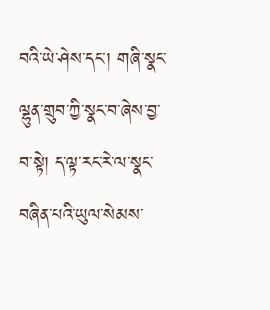བའི་ཡེ་ཤེས་དང་། གཞི་སྣང་ལྷུན་གྲུབ་ཀྱི་སྣང་བ་ཞེས་བྱ་བ་སྟེ། ད་ལྟ་རང་རེ་ལ་སྣང་བཞིན་པའི་ཡུལ་སེམས་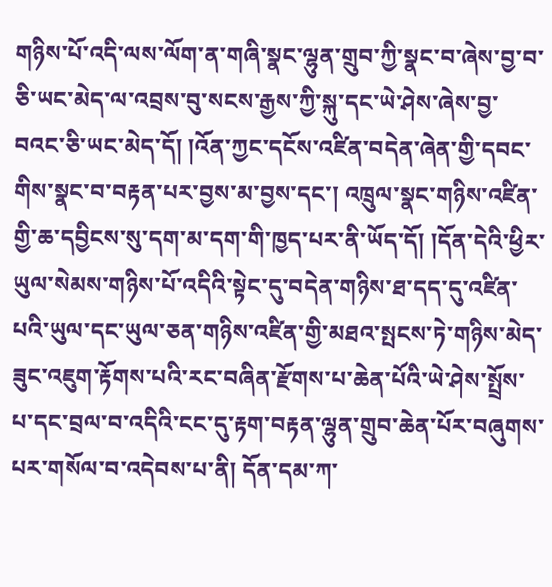གཉིས་པོ་འདི་ལས་ལོག་ན་གཞི་སྣང་ལྷུན་གྲུབ་ཀྱི་སྣང་བ་ཞེས་བྱ་བ་ཅི་ཡང་མེད་ལ་འབྲས་བུ་སངས་རྒྱས་ཀྱི་སྐུ་དང་ཡེ་ཤེས་ཞེས་བྱ་བའང་ཅི་ཡང་མེད་དོ། །འོན་ཀྱང་དངོས་འཛིན་བདེན་ཞེན་གྱི་དབང་གིས་སྣང་བ་བརྟན་པར་བྱས་མ་བྱས་དང་། འཁྲུལ་སྣང་གཉིས་འཛིན་གྱི་ཆ་དབྱིངས་སུ་དག་མ་དག་གི་ཁྱད་པར་ནི་ཡོད་དོ། །དོན་དེའི་ཕྱིར་ཡུལ་སེམས་གཉིས་པོ་འདིའི་སྟེང་དུ་བདེན་གཉིས་ཐ་དད་དུ་འཛིན་པའི་ཡུལ་དང་ཡུལ་ཅན་གཉིས་འཛིན་གྱི་མཐའ་སྤངས་ཏེ་གཉིས་མེད་ཟུང་འཇུག་རྟོགས་པའི་རང་བཞིན་རྫོགས་པ་ཆེན་པོའི་ཡེ་ཤེས་སྤྲོས་པ་དང་བྲལ་བ་འདིའི་ངང་དུ་རྟག་བརྟན་ལྷུན་གྲུབ་ཆེན་པོར་བཞུགས་པར་གསོལ་བ་འདེབས་པ་ནི། དོན་དམ་ཀ་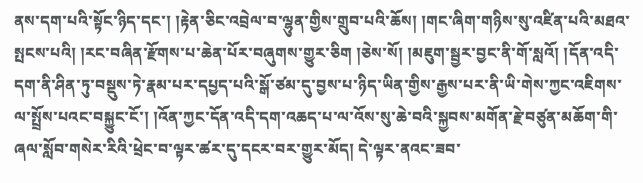ནས་དག་པའི་སྟོང་ཉིད་དང་། །རྟེན་ཅིང་འབྲེལ་བ་ལྷུན་གྱིས་གྲུབ་པའི་ཆོས། །གང་ཞིག་གཉིས་སུ་འཛིན་པའི་མཐའ་སྤངས་པའི། །རང་བཞིན་རྫོགས་པ་ཆེན་པོར་བཞུགས་གྱུར་ཅིག །ཅེས་སོ། །མཇུག་སྦྱར་བྱང་ནི་གོ་སླའོ། །དོན་འདི་དག་ནི་ཤིན་ཏུ་བསྡུས་ཏེ་རྣམ་པར་དཔྱད་པའི་སྒོ་ཙམ་དུ་བྱས་པ་ཉིད་ཡིན་གྱིས་རྒྱས་པར་ནི་ཡི་གེས་ཀྱང་འཇིགས་ལ་སྤྲོས་པའང་བསྐྱུང་ངོ་། །འོན་ཀྱང་དོན་འདི་དག་འཆད་པ་ལ་འོས་སུ་ཆེ་བའི་སྐྱབས་མགོན་རྗེ་བཙུན་མཆོག་གི་ཞལ་སློབ་གསེར་རིའི་ཕྲེང་བ་ལྟར་ཚར་དུ་དངར་བར་གྱུར་མོད། དེ་ལྟར་ནའང་ཟབ་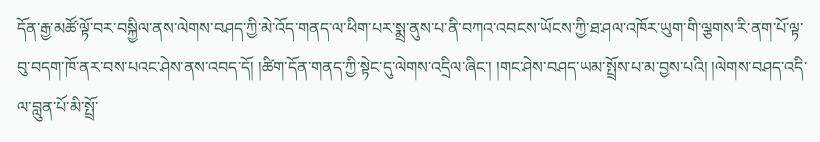དོན་རྒྱ་མཚོ་ལྟོ་བར་བསྐྱིལ་ནས་ལེགས་བཤད་ཀྱི་མེ་འོད་གནད་ལ་ཕིག་པར་སྨྲ་ནུས་པ་ནི་བཀའ་འབངས་ཡོངས་ཀྱི་ཐ་ཤལ་འཁོར་ཡུག་གི་ལྕགས་རི་ནག་པོ་ལྟ་བུ་བདག་ཁོ་ནར་བས་པའང་ཤེས་ནས་འབད་དོ། །ཚིག་དོན་གནད་ཀྱི་སྟེང་དུ་ལེགས་འདྲིལ་ཞིང་། །གང་ཤེས་བཤད་ཡམ་སྤྲོས་པ་མ་བྱས་པའི། །ལེགས་བཤད་འདི་ལ་བླུན་པོ་མི་སྤྲོ་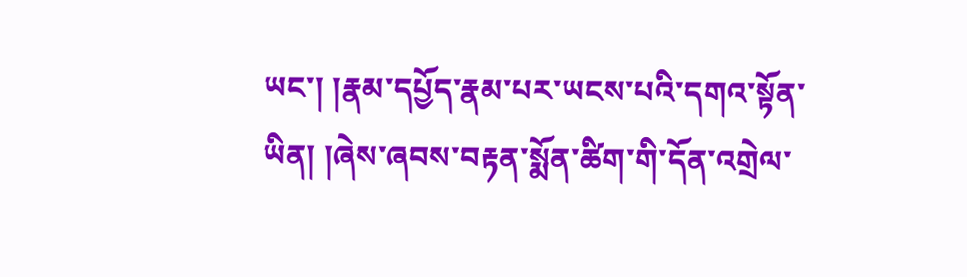ཡང་། །རྣམ་དཔྱོད་རྣམ་པར་ཡངས་པའི་དགའ་སྟོན་ཡིན། །ཞེས་ཞབས་བརྟན་སྨོན་ཚིག་གི་དོན་འགྲེལ་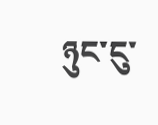ཉུང་ངུ་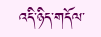འདི་ཉིད་གདོལ་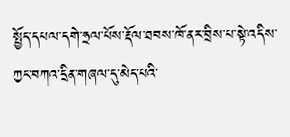སྤྱོད་དཔལ་དགེ་ཧྲལ་པོས་རྡོལ་ཐབས་ཁོ་ནར་བྲིས་པ་སྟེ་འདིས་ཀྱང་བཀའ་དྲིན་གཞལ་དུ་མེད་པའི་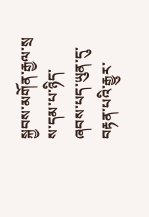སྐྱབས་མགོན་རྒྱལ་སྲ ས་དམ་པ་ཉིད་ཞབས་པད་ཡུན་དུ་བརྟན་པའི་རྒྱུར་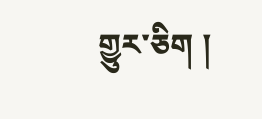གྱུར་ཅིག །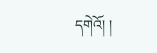དགེའོ། །